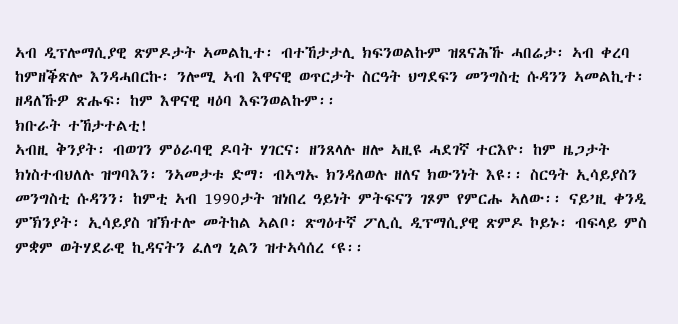ኣብ ዲፕሎማሲያዊ ጽምዶታት ኣመልኪተ፡ ብተኸታታሊ ክፍንወልኩም ዝጸናሕኹ ሓበሬታ፡ ኣብ ቀረባ ከምዘቕጽሎ እንዳሓበርኩ፡ ንሎሚ ኣብ እዋናዊ ወጥርታት ስርዓት ህግደፍን መንግስቲ ሱዳንን ኣመልኪተ፡ ዘዳለኹዎ ጽሑፍ፡ ከም እዋናዊ ዛዕባ እፍንወልኩም፡፡
ክቡራት ተኸታተልቲ!
ኣብዚ ቅንያት፡ ብወገን ምዕራባዊ ዶባት ሃገርና፡ ዘንጸላሉ ዘሎ ኣዚዩ ሓደገኛ ተርእዮ፡ ከም ዜጋታት ክነስተብህለሉ ዝግባእን፡ ንኣመታቱ ድማ፡ ብኣግኡ ክንዳለወሉ ዘለና ክውንነት እዩ፡፡ ስርዓት ኢሳይያስን መንግስቲ ሱዳንን፡ ከምቲ ኣብ 1990ታት ዝነበረ ዓይነት ምትፍናን ገጾም የምርሑ ኣለው፡፡ ናይ’ዚ ቀንዲ ምኽንያት፡ ኢሳይያስ ዝኽተሎ መትከል ኣልቦ፡ ጽግዕተኛ ፖሊሲ ዲፕማሲያዊ ጽምዶ ኮይኑ፡ ብፍላይ ምስ ምቋም ወትሃደራዊ ኪዳናትን ፈለግ ኒልን ዝተኣሳሰረ ‘ዩ፡፡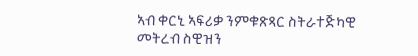ኣብ ቀርኒ ኣፍሪቃ ንምቁጽጻር ስትራተጅካዊ መትረብ ስዊዝን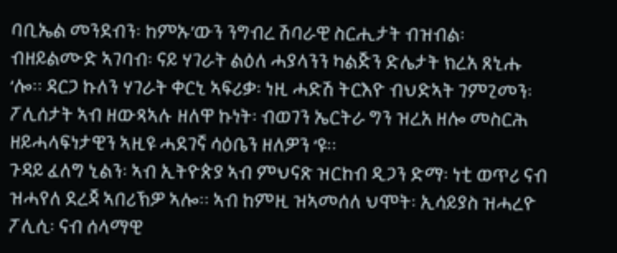ባቢኤል መንደብን፡ ከምኡ’ውን ንግብረ ሽባራዊ ስርሒታት ብዝብል፡ ብዘይልሙድ ኣገባብ፡ ናይ ሃገራት ልዕለ ሓያላንን ካልጅን ድሌታት ክረአ ጸኒሑ ‘ሎ፡፡ ዳርጋ ኩለን ሃገራት ቀርኒ ኣፍሪቃ፡ ነዚ ሓድሽ ትርእዮ ብህድኣት ገምጊመን፡ ፖሊሰታት ኣብ ዘውጻኣሉ ዘለዋ ኩነት፡ ብወገን ኤርትራ ግን ዝረአ ዘሎ መስርሕ ዘይሓላፍነታዊን ኣዚዩ ሓደገኛ ሳዕቤን ዘለዎን ‘ዩ፡፡
ጉዳይ ፈለግ ኒልን፡ ኣብ ኢትዮጵያ ኣብ ምህናጽ ዝርከብ ዲጋን ድማ፡ ነቲ ወጥሪ ናብ ዝሓየለ ደረጃ ኣበሪኽዎ ኣሎ፡፡ ኣብ ከምዚ ዝኣመሰለ ህሞት፡ ኢሳይያስ ዝሓረዮ ፖሊሲ፡ ናብ ሰላማዊ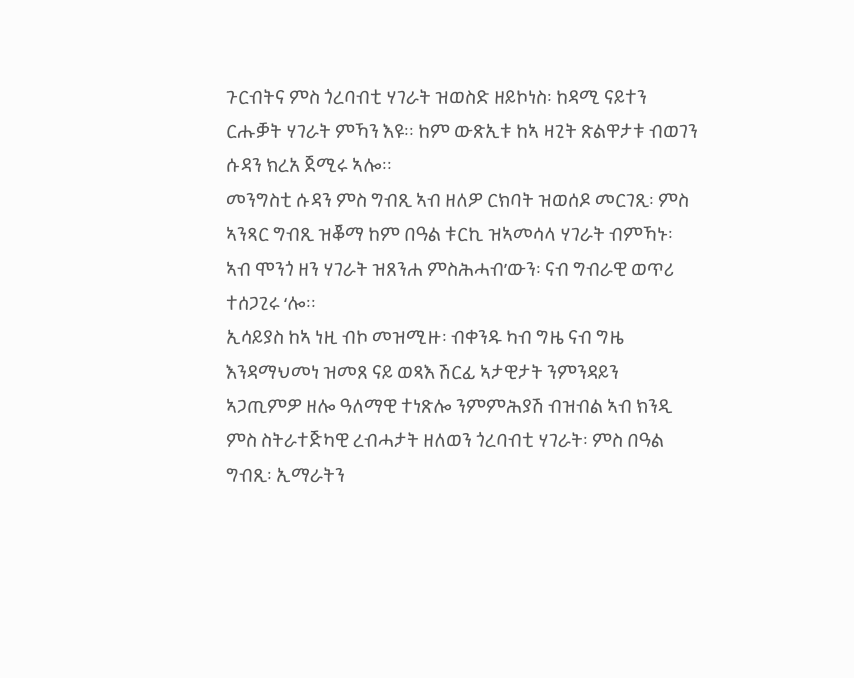ጉርብትና ምስ ጎረባብቲ ሃገራት ዝወስድ ዘይኮነስ፡ ከዳሚ ናይተን ርሑቓት ሃገራት ምኻን እዩ፡፡ ከም ውጽኢቱ ከኣ ዛጊት ጽልዋታቱ ብወገን ሱዳን ክረአ ጀሚሩ ኣሎ፡፡
መንግስቲ ሱዳን ምስ ግብጺ ኣብ ዘለዎ ርክባት ዝወሰዶ መርገጺ፡ ምስ ኣንጻር ግብጺ ዝቖማ ከም በዓል ቱርኪ ዝኣመሳላ ሃገራት ብምኻኑ፡ ኣብ ሞንጎ ዘን ሃገራት ዝጸንሐ ምስሕሓብ’ውን፡ ናብ ግብራዊ ወጥሪ ተሰጋጊሩ ‘ሎ፡፡
ኢሳይያስ ከኣ ነዚ ብኮ መዝሚዙ፡ ብቀንዱ ካብ ግዜ ናብ ግዜ እንዳማህመነ ዝመጸ ናይ ወጻእ ሽርፊ ኣታዊታት ንምንዳይን ኣጋጢምዎ ዘሎ ዓለማዊ ተነጽሎ ንምምሕያሽ ብዝብል ኣብ ክንዲ ምስ ስትራተጅካዊ ረብሓታት ዘለወን ጎረባብቲ ሃገራት፡ ምስ በዓል ግብጺ፡ ኢማራትን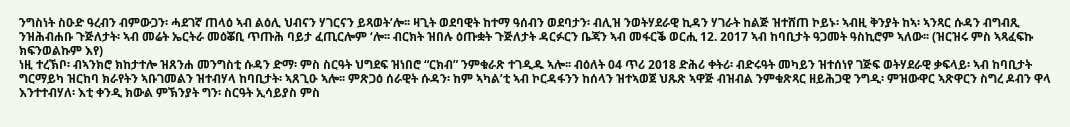ንግስነት ስዑድ ዓረብን ብምውጋን፡ ሓደገኛ ጠላዕ ኣብ ልዕሊ ህብናን ሃገርናን ይጻወት’ሎ፡፡ ዛጊት ወደባዊት ከተማ ዓሰብን ወደባታን፡ ብሊዝ ንወትሃደራዊ ኪዳን ሃገራት ከልጅ ዝተሸጠ ኮይኑ፡ ኣብዚ ቅንያት ከኣ፡ ኣንጻር ሱዳን ብግብጺ ንዝሕብሐቡ ጉጅለታት፡ ኣብ መሬት ኤርትራ መዕቖቢ ጥጡሕ ባይታ ፈጢርሎም ‘ሎ፡፡ ብርክት ዝበሉ ዕጡቋት ጉጅለታት ዳርፉርን ቤጃን ኣብ መፋርቕ ወርሒ 12. 2017 ኣብ ከባቢታት ዓጋመት ዓስኪሮም ኣለው፡፡ (ዝርዝሩ ምስ ኣጻፈፍኩ ክፍንወልኩም እየ)
ነዚ ተረኽቦ፡ ብኣንክሮ ክከታተሎ ዝጸንሐ መንግስቲ ሱዳን ድማ፡ ምስ ስርዓት ህግደፍ ዝነበሮ “ርክብ” ንምቁራጽ ተገዲዱ ኣሎ፡፡ ብዕለት 04 ጥሪ 2018 ድሕሪ ቀትሪ፡ ብድሩዓት መካይን ዝተሰነየ ገጅፍ ወትሃደራዊ ቃፍላይ፡ ኣብ ከባቢታት ግርማይካ ዝርከባ ክራየትን ኣቡገመልን ዝተብሃላ ከባቢታት፡ ኣጸጊዑ ኣሎ፡፡ ምጽጋዕ ሰራዊት ሱዳን፡ ከም ኣካል’ቲ ኣብ ኮርዳፋንን ከሰላን ዝተኣወጀ ህጹጽ ኣዋጅ ብዝብል ንምቁጽጻር ዘይሕጋዊ ንግዲ፡ ምዝውዋር ኣጽዋርን ስግረ ዶብን ዋላ እንተተብሃለ፡ እቲ ቀንዲ ክውል ምኽንያት ግን፡ ስርዓት ኢሳይያስ ምስ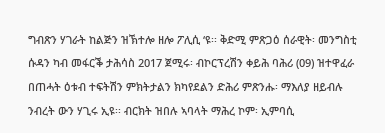ግብጽን ሃገራት ከልጅን ዝኽተሎ ዘሎ ፖሊሲ ‘ዩ፡፡ ቅድሚ ምጽጋዕ ሰራዊት፡ መንግስቲ ሱዳን ካብ መፋርቕ ታሕሳስ 2017 ጀሚሩ፡ ብኮርፕረሽን ቀይሕ ባሕሪ (09) ዝተዋፈራ በጠሓት ዕቱብ ተፍትሽን ምክትታልን ክካየደልን ድሕሪ ምጽንሑ፡ ማእለያ ዘይብሉ ንብረት ውን ሃጊሩ ኢዩ፡፡ ብርክት ዝበሉ ኣባላት ማሕረ ኮም፡ ኢምባሲ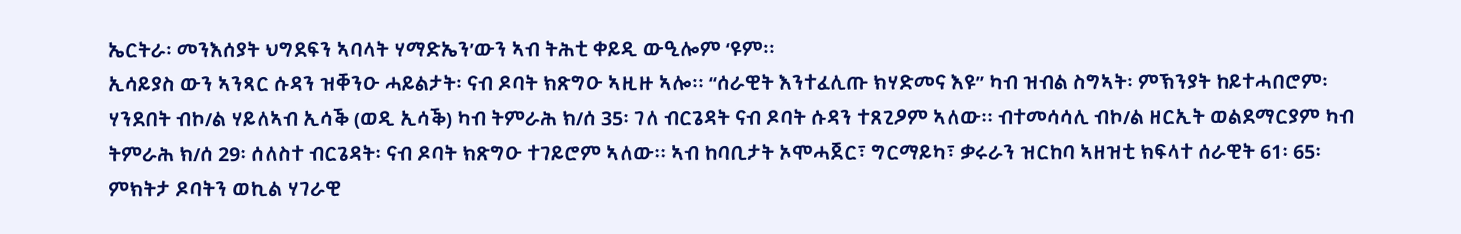ኤርትራ፡ መንእሰያት ህግደፍን ኣባላት ሃማድኤን’ውን ኣብ ትሕቲ ቀይዲ ውዒሎም ‘ዩም፡፡
ኢሳይያስ ውን ኣንጻር ሱዳን ዝቐንዑ ሓይልታት፡ ናብ ዶባት ክጽግዑ ኣዚዙ ኣሎ፡፡ “ሰራዊት እንተፈሊጡ ክሃድመና እዩ” ካብ ዝብል ስግኣት፡ ምኽንያት ከይተሓበሮም፡ ሃንደበት ብኮ/ል ሃይለኣብ ኢሳቕ (ወዲ ኢሳቕ) ካብ ትምራሕ ክ/ሰ 35፡ ገለ ብርጌዳት ናብ ዶባት ሱዳን ተጸጊዖም ኣለው፡፡ ብተመሳሳሊ ብኮ/ል ዘርኢት ወልደማርያም ካብ ትምራሕ ክ/ሰ 29፡ ሰለስተ ብርጌዳት፡ ናብ ዶባት ክጽግዑ ተገይሮም ኣለው፡፡ ኣብ ከባቢታት ኦሞሓጀር፣ ግርማይካ፣ ቃሩራን ዝርከባ ኣዘዝቲ ክፍላተ ሰራዊት 61፡ 65፡ ምክትታ ዶባትን ወኪል ሃገራዊ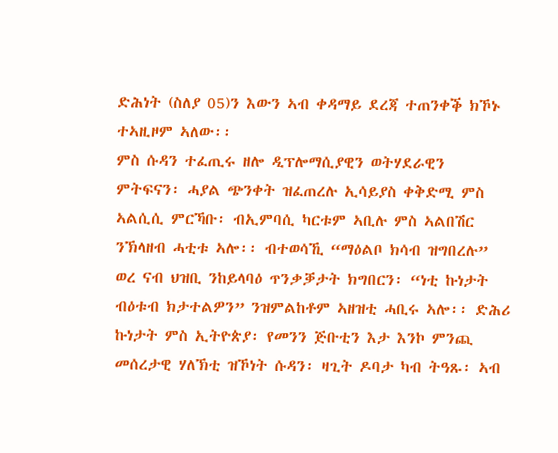ድሕነት (ስለያ 05)ን እውን ኣብ ቀዳማይ ደረጃ ተጠንቀቕ ክኾኑ ተኣዚዞም ኣለው፡፡
ምስ ሱዳን ተፈጢሩ ዘሎ ዲፕሎማሲያዊን ወትሃደራዊን ምትፍናን፡ ሓያል ጭንቀት ዝፈጠረሉ ኢሳይያስ ቀቅድሚ ምስ ኣልሲሲ ምርኻቡ፡ ብኢምባሲ ካርቱም ኣቢሉ ምስ ኣልበሽር ንኽላዘብ ሓቲቱ ኣሎ፡፡ ብተወሳኺ “ማዕልቦ ክሳብ ዝግበረሉ” ወረ ናብ ህዝቢ ንከይላባዕ ጥንቃቓታት ክግበርን፡ “ነቲ ኩነታት ብዕቱብ ክታተልዎን” ንዝምልከቶም ኣዘዝቲ ሓቢሩ ኣሎ፡፡ ድሕሪ ኩነታት ምስ ኢትዮጵያ፡ የመንን ጅቡቲን እታ እንኮ ምንጪ መሰረታዊ ሃለኽቲ ዝኾነት ሱዳን፡ ዛጊት ዶባታ ካብ ትዓጹ፡ ኣብ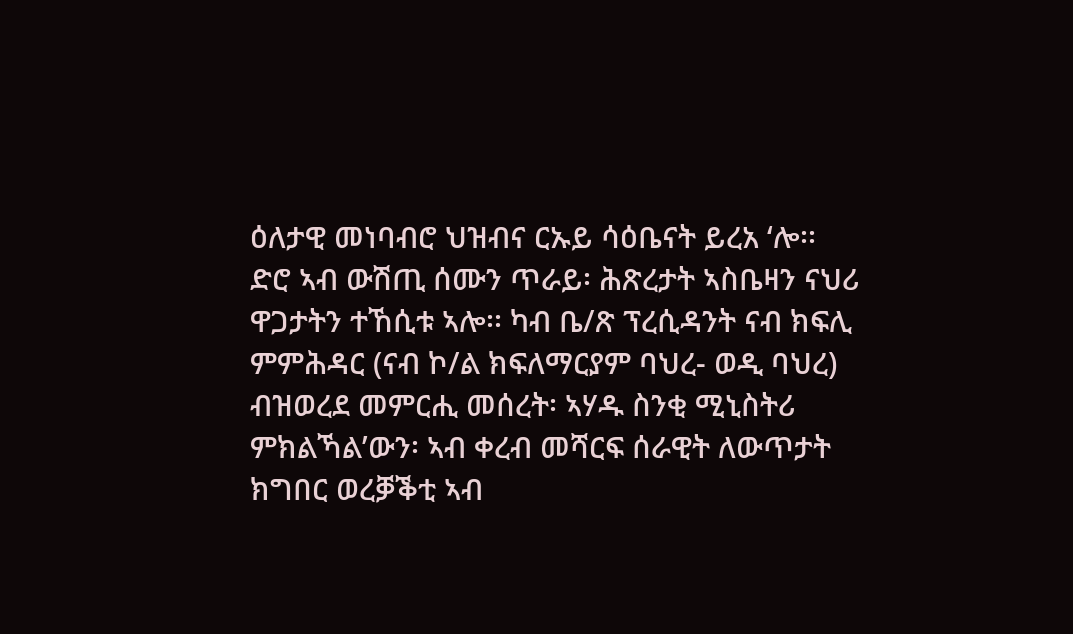ዕለታዊ መነባብሮ ህዝብና ርኡይ ሳዕቤናት ይረአ ‘ሎ፡፡
ድሮ ኣብ ውሽጢ ሰሙን ጥራይ፡ ሕጽረታት ኣስቤዛን ናህሪ ዋጋታትን ተኸሲቱ ኣሎ፡፡ ካብ ቤ/ጽ ፕረሲዳንት ናብ ክፍሊ ምምሕዳር (ናብ ኮ/ል ክፍለማርያም ባህረ- ወዲ ባህረ) ብዝወረደ መምርሒ መሰረት፡ ኣሃዱ ስንቂ ሚኒስትሪ ምክልኻል’ውን፡ ኣብ ቀረብ መሻርፍ ሰራዊት ለውጥታት ክግበር ወረቓቕቲ ኣብ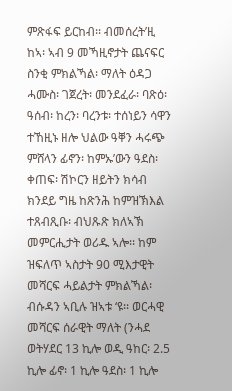ምጽፋፍ ይርከብ፡፡ ብመሰረት’ዚ ከኣ፡ ኣብ 9 መኻዚኖታት ጨናፍር ስንቂ ምክልኻል፡ ማለት ዕዳጋ ሓሙስ፡ ገጀረት፡ መንደፈራ፡ ባጽዕ፡ ዓሰብ፡ ከረን፡ ባረንቱ፡ ተሰነይን ሳዋን ተኸዚኑ ዘሎ ህልው ዓቐን ሓሩጭ ምሸላን ፊኖን፡ ከምኡ’ውን ዓደስ፡ ቀጠፍ፡ ሽኮርን ዘይትን ክሳብ ክንደይ ግዜ ከጽንሕ ከምዝኽእል ተጸብጺቡ፡ ብህጹጽ ክለኣኽ መምርሒታት ወሪዱ ኣሎ፡፡ ከም ዝፍለጥ ኣስታት 90 ሚእታዊት መሻርፍ ሓይልታት ምክልኻል፡ ብሱዳን ኣቢሉ ዝኣቱ ‘ዩ፡፡ ወርሓዊ መሻርፍ ሰራዊት ማለት (ንሓደ ወትሃደር 13 ኪሎ ወዲ ዓከር፡ 2.5 ኪሎ ፊኖ፡ 1 ኪሎ ዓደስ፡ 1 ኪሎ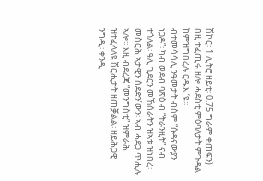ሽኮር፡ 1 ሊትሮ ዘይቲ፡ 0.75 ግራም ቀጠፍን) በዚ ተፈጢሩ ዘሎ ሓደስቲ ምዕባለታት ምጉዳል ከምዝግበረሉ ርዱእ ‘ዩ፡፡
ብተመሳሳሊ ንዓመታት ብስም “ሱዳናውያን ነጋዶ”፡ ካብ ወደብ ባጽዕ ብ “ትራንዚት” ናብ ተጎለል፡ ዓሊ ጊደርን መኸሰራትን ዝኣቱ ዝነበረ፡ መስርሕ ኣታዊን ሰደድን’ውን፡ ኣብ ሓደጋ ጥሒሉ ኣሎ፡፡ እዚ ብደረጃ “መንግስቲ” ዝምራሕ ዝተፈላለዩ ሽርሒታት ዘጠቓልል፡ ዘይሕጋዊ ንግዲ፡ ቀንዲ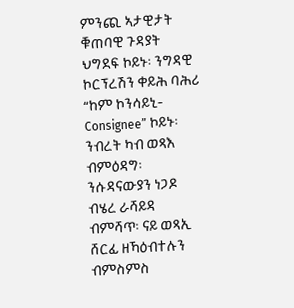ምንጪ ኣታዊታት ቑጠባዊ ጉዳያት ህግደፍ ኮይኑ፡ ንግዳዊ ኮርፕረሽን ቀይሕ ባሕሪ “ከም ኮንሳይኒ- Consignee” ኮይኑ፡ ንብረት ካብ ወጻእ ብምዕዳግ፡ ንሱዳናውያን ነጋዶ ብሄረ ራሻይዳ ብምሻጥ፡ ናይ ወጻኢ ሸርፊ ዘኻዕብተሉን ብምስምስ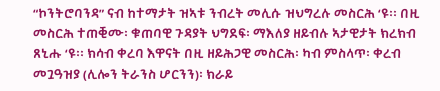“ኮንትሮባንዳ” ናብ ከተማታት ዝኣቱ ንብረት መሊሱ ዝህግረሉ መስርሕ ‘ዩ፡፡ በዚ መስርሕ ተጠቒሙ፡ ቁጠባዊ ጉዳያት ህግደፍ፡ ማእለያ ዘይብሉ ኣታዊታት ክረክብ ጸኒሑ ‘ዩ፡፡ ክሳብ ቀረባ እዋናት በዚ ዘይሕጋዊ መስርሕ፡ ካብ ምስላጥ፡ ቀረብ መጓዓዝያ (ሊሎን ትራንስ ሆርንን)፡ ክራይ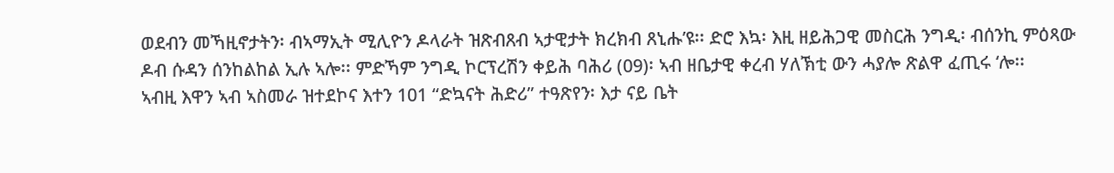ወደብን መኻዚኖታትን፡ ብኣማኢት ሚሊዮን ዶላራት ዝጽብጸብ ኣታዊታት ክረክብ ጸኒሑ’ዩ፡፡ ድሮ እኳ፡ እዚ ዘይሕጋዊ መስርሕ ንግዲ፡ ብሰንኪ ምዕጻው ዶብ ሱዳን ሰንከልከል ኢሉ ኣሎ፡፡ ምድኻም ንግዲ ኮርፕረሽን ቀይሕ ባሕሪ (09)፡ ኣብ ዘቤታዊ ቀረብ ሃለኽቲ ውን ሓያሎ ጽልዋ ፈጢሩ ‘ሎ፡፡
ኣብዚ እዋን ኣብ ኣስመራ ዝተደኮና እተን 101 “ድኳናት ሕድሪ” ተዓጽየን፡ እታ ናይ ቤት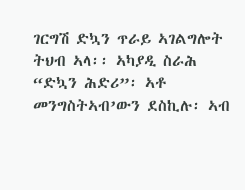ገርግሽ ድኳን ጥራይ ኣገልግሎት ትህብ ኣላ፡፡ ኣካያዲ ስራሕ “ድኳን ሕድሪ”፡ ኣቶ መንግስትኣብ’ውን ደስኪሉ፡ ኣብ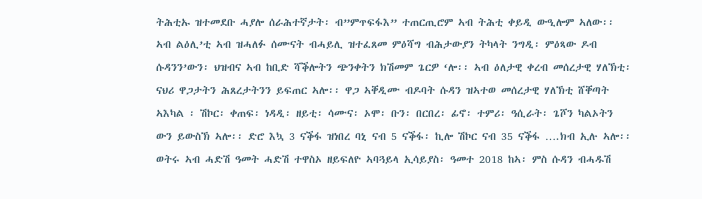ትሕቲኡ ዝተመደቡ ሓያሎ ሰራሕተኛታት፡ ብ”ምጥፍፋእ” ተጠርጢሮም ኣብ ትሕቲ ቀይዲ ውዒሎም ኣለው፡፡
ኣብ ልዕሊ’ቲ ኣብ ዝሓለፉ ሰሙናት ብሓይሊ ዝተፈጸመ ምዕሻግ ብሕታውያን ትካላት ንግዲ፡ ምዕጻው ዶብ ሱዳንን’ውን፡ ህዝብና ኣብ ከቢድ ሻቕሎትን ጭንቀትን ክሽመም ጌርዎ ‘ሎ፡፡ ኣብ ዕለታዊ ቀረብ መሰረታዊ ሃለኽቲ፡ ናህሪ ዋጋታትን ሕጸረታትንን ይፍጠር ኣሎ፡፡ ዋጋ ኣቐዲሙ ብዶባት ሱዳን ዝኣተወ መሰረታዊ ሃለኽቲ ሸቐጣት ኣእካል ፡ ሽኮር፡ ቀጠፍ፡ ነዳዲ፡ ዘይቲ፡ ሳሙና፡ ኦሞ፡ ቡን፡ በርበረ፡ ፊኖ፡ ተምሪ፡ ዓሲራት፡ ጌሾን ካልኦትን ውን ይውስኽ ኣሎ፡፡ ድሮ እኳ 3 ናቕፋ ዝነበረ ባኒ ናብ 5 ናቕፋ፡ ኪሎ ሽኮር ናብ 35 ናቕፋ ….ክብ ኢሉ ኣሎ፡፡
ወትሩ ኣብ ሓድሽ ዓመት ሓድሽ ተዋስኦ ዘይፍለዮ ኣባጓይላ ኢሳይያስ፡ ዓመተ 2018 ከኣ፡ ምስ ሱዳን ብሓዱሽ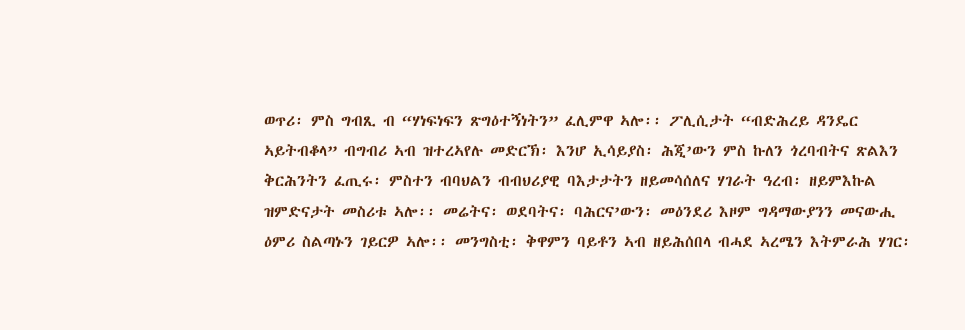ወጥሪ፡ ምስ ግብጺ ብ “ሃነፍነፍን ጽግዕተኝነትን” ፈሊምዋ ኣሎ፡፡ ፖሊሲታት “ብድሕረይ ዳንዴር ኣይትብቆላ” ብግብሪ ኣብ ዝተረኣየሉ መድርኽ፡ እንሆ ኢሳይያስ፡ ሕጂ’ውን ምስ ኩለን ጎረባብትና ጽልእን ቅርሕንትን ፈጢሩ፡ ምስተን ብባህልን ብብህሪያዊ ባእታታትን ዘይመሳሰለና ሃገራት ዓረብ፡ ዘይምእኩል ዝምድናታት መስሪቱ ኣሎ፡፡ መሬትና፡ ወደባትና፡ ባሕርና’ውን፡ መዕንደሪ እዞም ግዳማውያንን መናውሒ ዕምሪ ስልጣኑን ገይርዎ ኣሎ፡፡ መንግስቲ፡ ቅዋምን ባይቶን ኣብ ዘይሕሰበላ ብሓደ ኣረሜን እትምራሕ ሃገር፡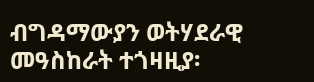ብግዳማውያን ወትሃደራዊ መዓስከራት ተጎዛዚያ፡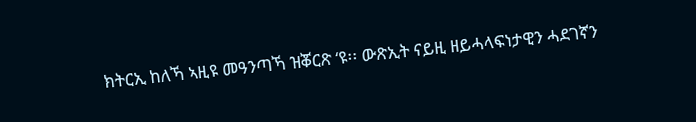ክትርኢ ከለኻ ኣዚዩ መዓንጣኻ ዝቖርጽ ‘ዩ፡፡ ውጽኢት ናይዚ ዘይሓላፍነታዊን ሓደገኛን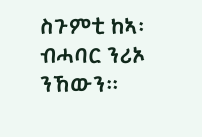ስጉምቲ ከኣ፡ ብሓባር ንሪኦ ንኸውን፡፡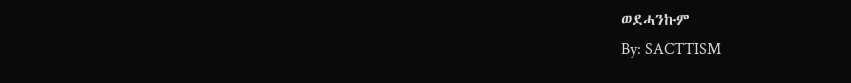ወደሓንኩም
By: SACTTISM